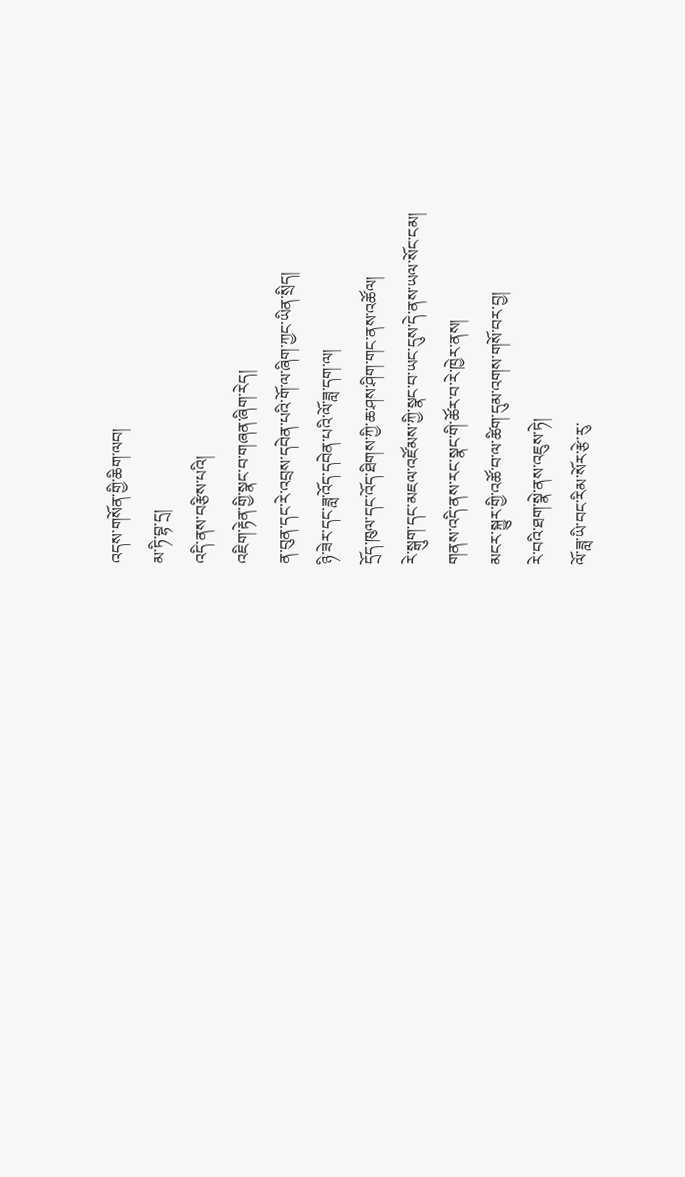འདས་གསོན་གྱི་ཆིག་ལབ།
མ་ཏི་བྷ་དྲ།
འདི་ནས་བརྩིས་པའི།
འཇིག་རྟེན་གྱི་སྣང་བ་གཞན་ཞིག་རེད།
ན་བུན་དང་རེ་འབྲས་དབེན་པའི་གོ་ལ་ཞིག་ཀྱང་ཡིན་སྲིད།
ཉི་ཟེར་དང་ཟླ་འོད་དབེན་པའི་ལོ་ཟླ་དག་ལ།
དྲོད་ཁུལ་དང་འོད་ཐིགས་ཀྱི་ཆ་ཤས་ཤིག་གང་ནས་འཚོལ།
རེ་སྒུག་དང་མཇལ་འཛོམས་ཀྱི་སྣང་བ་ཡང་དུས་དེ་ནས་ཡལ་སོང་ངམ།
གནས་འདི་ནས་རང་སྣང་གི་ཚོར་བ་རེ་ཁྱེར་ནས།
མངར་སྐྱུར་གྱི་འཚོ་བ་ལ་ཚིག་དུམ་འགས་གསོ་བར་བྱ།
རེ་བའི་ཐག་སྣེ་ནས་འཇུས་ཏེ།
ལོ་ཟླ་ཡི་བང་རིམ་སོར་རྩེ་རུ་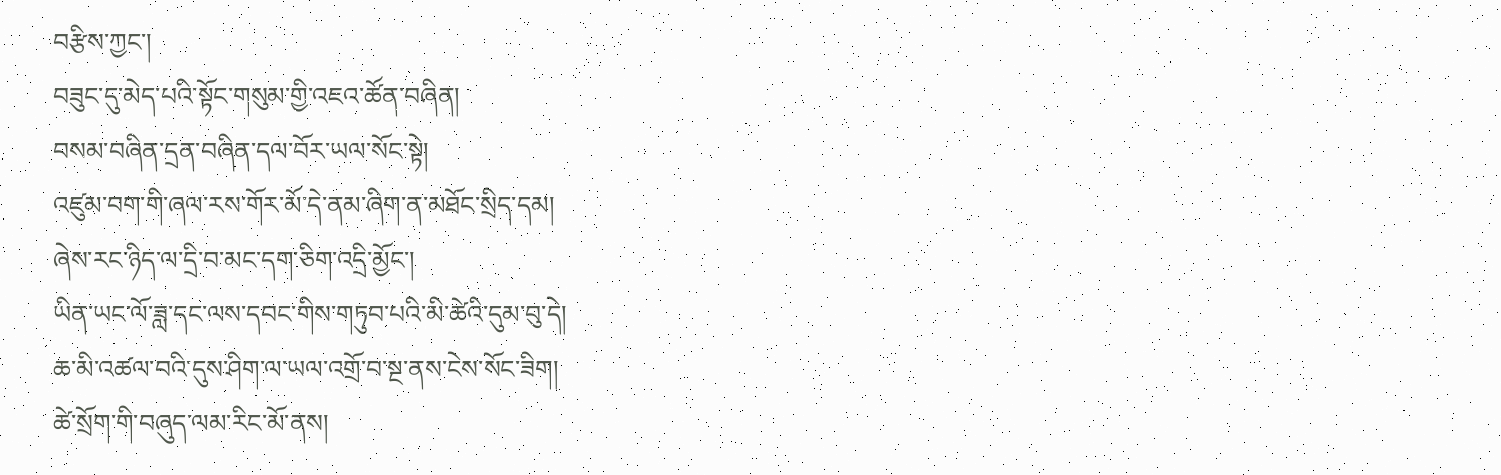བརྩིས་ཀྱང་།
བཟུང་དུ་མེད་པའི་སྟོང་གསུམ་གྱི་འཇའ་ཚོན་བཞིན།
བསམ་བཞིན་དྲན་བཞིན་དལ་བོར་ཡལ་སོང་སྟེ།
འཛུམ་བག་གི་ཞལ་རས་གོར་མོ་དེ་ནམ་ཞིག་ན་མཐོང་སྲིད་དམ།
ཞེས་རང་ཉིད་ལ་དྲི་བ་མང་དག་ཅིག་འདྲི་མྱོང་།
ཡིན་ཡང་ལོ་ཟླ་དང་ལས་དབང་གིས་གཏུབ་པའི་མི་ཚེའི་དུམ་བུ་དེ།
ཆ་མི་འཚལ་བའི་དུས་ཤིག་ལ་ཡལ་འགྲོ་བ་སྔ་ནས་ངེས་སོང་ཟིག།
ཚེ་སྲོག་གི་བཞུད་ལམ་རིང་མོ་ནས།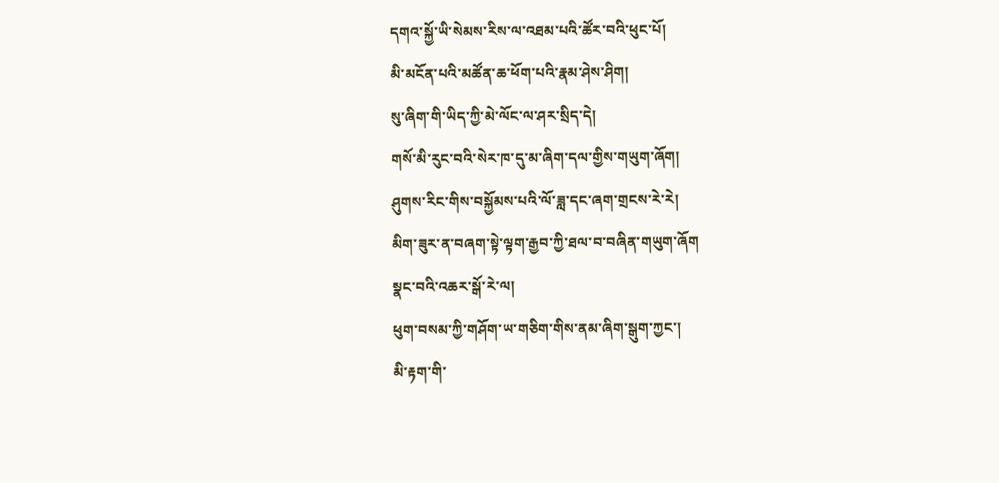དགའ་སྐྱོ་ཡི་སེམས་རིས་ལ་འཐམ་པའི་ཚོར་བའི་ཕུང་པོ།
མི་མངོན་པའི་མཚོན་ཆ་ཕོག་པའི་རྣམ་ཤེས་ཤིག།
སུ་ཞིག་གི་ཡིད་ཀྱི་མེ་ལོང་ལ་ཤར་སྲིད་དེ།
གསོ་མི་རུང་བའི་སེར་ཁ་དུ་མ་ཞིག་དལ་གྱིས་གཡུག་ཞོག།
ཤུགས་རིང་གིས་བསྐྱོམས་པའི་ལོ་ཟླ་དང་ཞག་གྲངས་རེ་རེ།
མིག་ཟུར་ན་བཞག་སྟེ་ལྟག་རྒྱབ་ཀྱི་ཐལ་བ་བཞིན་གཡུག་ཞོག
སྣང་བའི་འཆར་སྒོ་རེ་ལ།
ཕུག་བསམ་ཀྱི་གཤོག་ཡ་གཅིག་གིས་ནམ་ཞིག་སྒུག་ཀྱང་།
མི་རྟག་གི་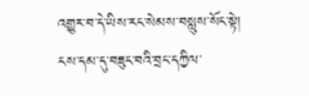འགྱུར་བ་དེ་ཡིས་རང་སེམས་བསླུས་སོང་སྟེ།
ངས་དམ་དུ་བཟུང་བའི་བྲང་དཀྱིལ་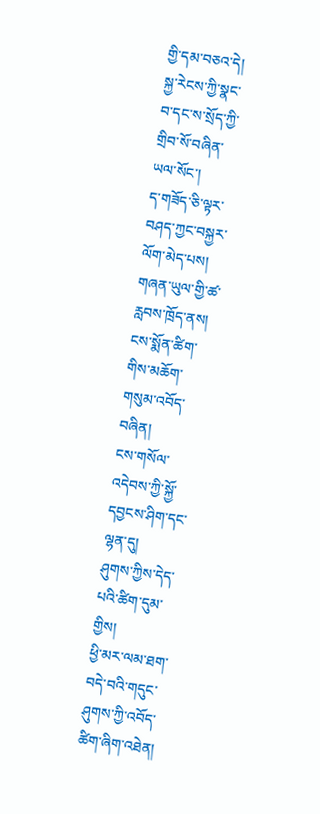གྱི་དམ་བཅའ་དེ།
སྐྱ་རེངས་ཀྱི་སྣང་བ་དང་ས་སྲོད་ཀྱི་གྲིབ་སོ་བཞིན་ཡལ་སོང་།
ད་གཟོད་ཅི་ལྟར་བཤད་ཀྱང་བསྐྱར་ལོག་མེད་པས།
གཞན་ཡུལ་གྱི་ཚ་རླབས་ཁྲོད་ནས།
ངས་སྨོན་ཚིག་གིས་མཆོག་གསུམ་འབོད་བཞིན།
ངས་གསོལ་འདེབས་ཀྱི་སྐྱོ་དབྱངས་ཤིག་དང་ལྷན་དུ།
ཤུགས་ཀྱིས་དེད་པའི་ཚིག་དུམ་གྱིས།
ཕྱི་མར་ལམ་ཐག་བདེ་བའི་གདུང་ཤུགས་ཀྱི་འབོད་ཚིག་ཞིག་འཐེན།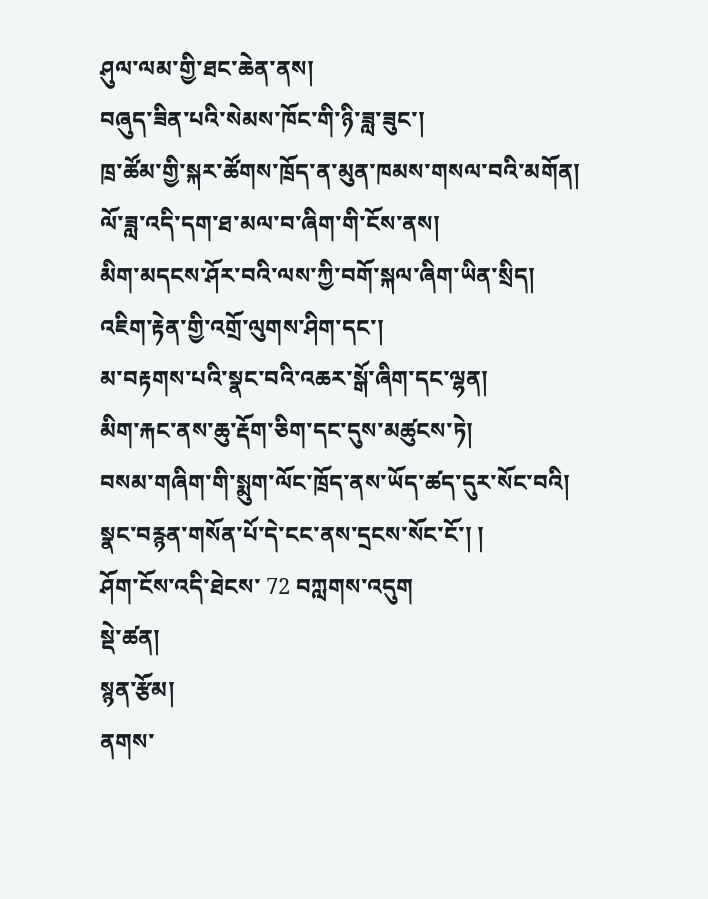ཤུལ་ལམ་གྱི་ཐང་ཆེན་ནས།
བཞུད་ཟིན་པའི་སེམས་ཁོང་གི་ཉི་ཟླ་ཟུང་།
ཁྲ་ཚོམ་གྱི་སྐར་ཚོགས་ཁྲོད་ན་མུན་ཁམས་གསལ་བའི་མགོན།
ལོ་ཟླ་འདི་དག་ཐ་མལ་བ་ཞིག་གི་ངོས་ནས།
མིག་མདངས་ཤོར་བའི་ལས་ཀྱི་བགོ་སྐལ་ཞིག་ཡིན་སྲིད།
འཇིག་རྟེན་གྱི་འགྲོ་ལུགས་ཤིག་དང་།
མ་བརྟགས་པའི་སྣང་བའི་འཆར་སྒོ་ཞིག་དང་ལྷན།
མིག་རྐང་ནས་ཆུ་རྡོག་ཅིག་དང་དུས་མཚུངས་ཏེ།
བསམ་གཞིག་གི་སྨུག་ལོང་ཁྲོད་ནས་ཡོད་ཚད་དུར་སོང་བའི།
སྣང་བརྙན་གསོན་པོ་དེ་ངང་ནས་དྲངས་སོང་ངོ་། །
ཤོག་ངོས་འདི་ཐེངས་ 72 བཀླགས་འདུག
སྡེ་ཚན།
སྙན་རྩོམ།
ནགས་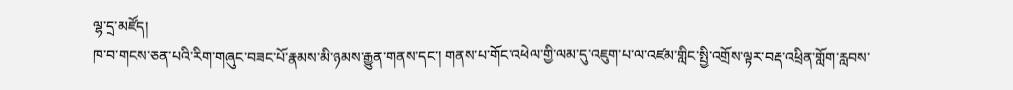ལྷ་དྲ་མཛོད།
ཁ་བ་གངས་ཅན་པའི་རིག་གཞུང་བཟང་པོ་རྣམས་མི་ཉམས་རྒྱུན་གནས་དང་། གནས་པ་གོང་འཕེལ་གྱི་ལམ་དུ་འཇུག་པ་ལ་འཛམ་གླིང་སྤྱི་འགྲོས་ལྟར་བརྡ་འཕྲིན་གློག་རླབས་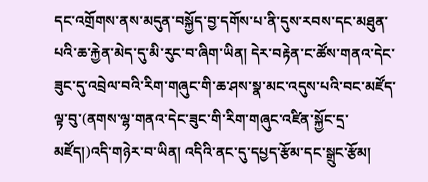དང་འགྲོགས་ནས་མདུན་བསྐྱོད་བྱ་དགོས་པ་ནི་དུས་རབས་དང་མཐུན་པའི་ཆ་རྐྱེན་མེད་དུ་མི་རུང་བ་ཞིག་ཡིན། དེར་བརྟེན་ང་ཚོས་གནའ་དེང་ཟུང་དུ་འབྲེལ་བའི་རིག་གཞུང་གི་ཆ་ཤས་སྣ་མང་འདུས་པའི་བང་མཛོད་ལྟ་བུ་(ནགས་ལྷ་གནའ་དེང་ཟུང་གི་རིག་གཞུང་འཛིན་སྐྱོང་དྲ་མཛོད།)འདི་གཉེར་བ་ཡིན། འདིའི་ནང་དུ་དཔྱད་རྩོམ་དང་སྒྲུང་རྩོམ།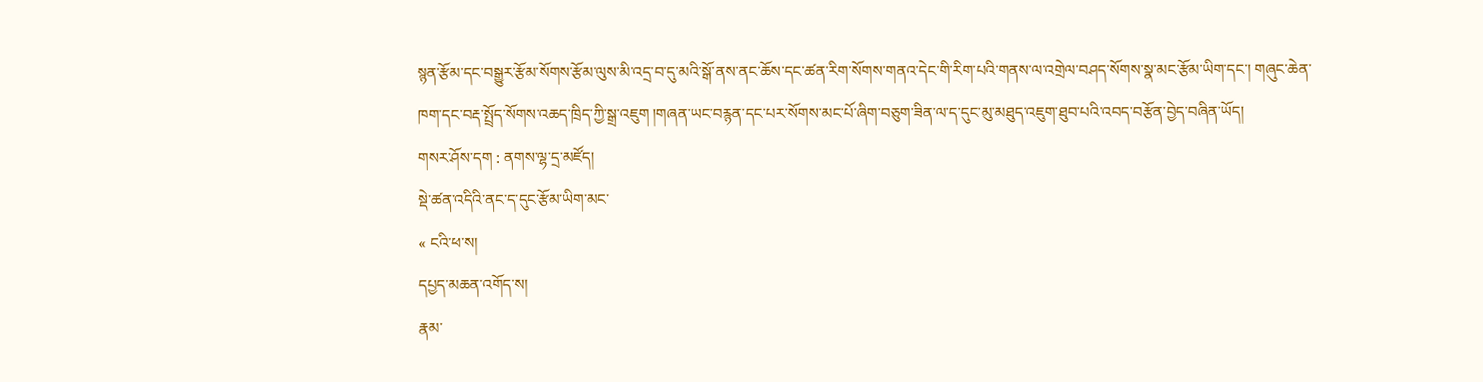སྙན་རྩོམ་དང་བསྒྱུར་རྩོམ་སོགས་རྩོམ་ལུས་མི་འདྲ་བ་དུ་མའི་སྒོ་ནས་ནང་ཆོས་དང་ཚན་རིག་སོགས་གནའ་དེང་གི་རིག་པའི་གནས་ལ་འགྲེལ་བཤད་སོགས་སྣ་མང་རྩོམ་ཡིག་དང་། གཞུང་ཆེན་ཁག་དང་བརྡ་སྤྲོད་སོགས་འཆད་ཁྲིད་ཀྱི་སྒྲ་འཇུག །གཞན་ཡང་བརྙན་དང་པར་སོགས་མང་པོ་ཞིག་བཅུག་ཟིན་ལ་ད་དུང་མུ་མཐུད་འཇུག་ཐུབ་པའི་འབད་བརྩོན་བྱེད་བཞིན་ཡོད།
གསར་ཤོས་དག : ནགས་ལྷ་དྲ་མཛོད།
སྡེ་ཚན་འདིའི་ནང་ད་དུང་རྩོམ་ཡིག་མང་
« ངའི་ཕ་ས།
དཔྱད་མཆན་འགོད་ས།
རྣམ་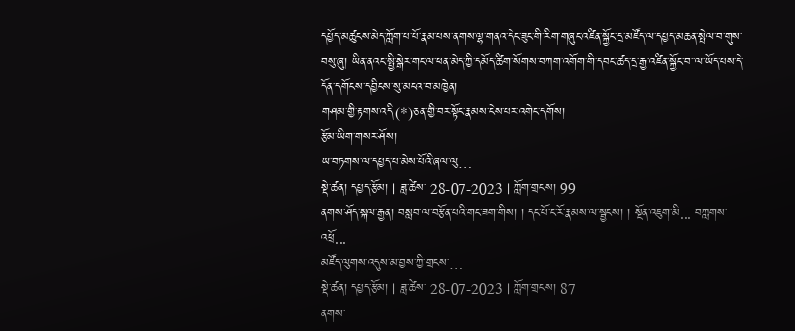དཔྱོད་མཚུངས་མེད་ཀློག་པ་པོ་རྣམ་པས་ནགས་ལྷ་གནའ་དེང་ཟུང་གི་རིག་གཞུང་འཛིན་སྐྱོང་དྲ་མཛོད་ལ་དཔྱད་མཆན་སྤེལ་བ་གུས་བསུ་ཞུ། ཡིན་ནའང་སྤྱི་སྒེར་གང་ལ་ཕན་མེད་ཀྱི་དམོད་ཚིག་སོགས་བཀག་འགོག་གི་དབང་ཚད་དྲ་རྒྱ་འཛིན་སྐྱོང་བ་་ལ་ཡོད་པས་དེ་དོན་དགོངས་དབྱིངས་སུ་མངའ་བ་མཁྱེན།
གཤམ་གྱི་རྟགས་འདི(*)ཅན་གྱི་བར་སྟོང་རྣམས་ངེས་པར་འགེང་དགོས།
རྩོམ་ཡིག་གསར་ཤོས།
ཡ་བཏགས་ལ་དཔྱད་པ་མེས་པོའི་ཞལ་ལུ…
སྡེ་ཚན། དཔྱད་རྩོམ། | ཟླ་ཚེས་ 28-07-2023 | ཀློག་གྲངས། 99
ནགས་ཤོད་སྐལ་རྒྱན། བསླབ་ལ་བརྩོན་པའི་གང་ཟག་གིས། ། དང་པོ་ང་རོ་རྣམས་ལ་སྦྱངས། ། སྔོན་འཇུག་མི... བཀླགས་འཕྲོ...
མཛོད་ལུགས་འདུས་མ་བྱས་ཀྱི་གྲངས་…
སྡེ་ཚན། དཔྱད་རྩོམ། | ཟླ་ཚེས་ 28-07-2023 | ཀློག་གྲངས། 87
ནགས་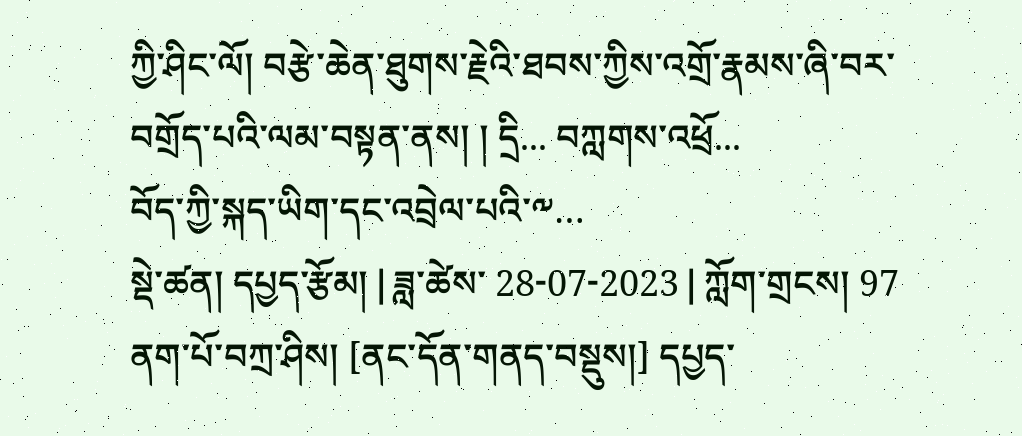ཀྱི་ཤིང་ལོ། བརྩེ་ཆེན་ཐུགས་རྗེའི་ཐབས་ཀྱིས་འགྲོ་རྣམས་ཞི་བར་བགྲོད་པའི་ལམ་བསྟན་ནས། ། དྲི... བཀླགས་འཕྲོ...
བོད་ཀྱི་སྐད་ཡིག་དང་འབྲེལ་པའི་༸…
སྡེ་ཚན། དཔྱད་རྩོམ། | ཟླ་ཚེས་ 28-07-2023 | ཀློག་གྲངས། 97
ནག་པོ་བཀྲ་ཤིས། [ནང་དོན་གནད་བསྡུས།] དཔྱད་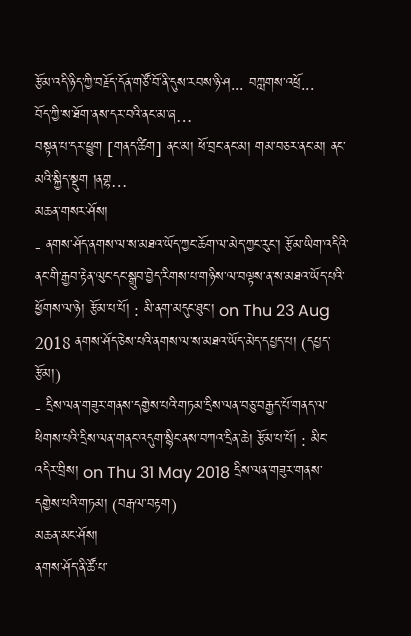རྩོམ་འདི་ཉིད་ཀྱི་བརྗོད་དོན་གཙོ་བོ་ནི་དུས་རབས་ཉི་ཤ... བཀླགས་འཕྲོ...
བོད་ཀྱི་ས་ཐོག་ནས་དར་བའི་ནང་མ་ཞ…
བསྟན་པ་དར་ཕྱུག [གནད་ཚིག] ནང་མ། ཕོ་བྲང་ནང་མ། གམ་བཅར་ནང་མ། ནང་མའི་སྐྱིད་སྡུག །ནགྷ…
མཆན་གསར་ཤོས།
- ནགས་ཤོད་ནགས་ལ་ས་མཐའ་ཡོད་ཀྱང་ཆོག་ལ་མེད་ཀྱང་རུང་། རྩོམ་ཡིག་འདིའི་ནང་གི་རྒྱབ་རྟེན་ལུང་དང་སྒྲུབ་བྱེད་རིགས་པ་གཉིས་ལ་བལྟས་ན་ས་མཐའ་ཡོད་པའི་ཕྱོགས་ལ་ཉེ། རྩོམ་པ་པོ། : མི་ནག་མདུང་ཐུང་། on Thu 23 Aug 2018 ནགས་ཤོད་ཅེས་པའི་ནགས་ལ་ས་མཐའ་ཡོད་མེད་དཔྱད་པ། (དཔྱད་རྩོམ།)
- དྲིས་ལན་གཟུར་གནས་དགྱེས་པའི་གཏམ་དྲིས་ལན་བཅུ་བརྒྱད་པོ་གནད་ལ་ཕིགས་པའི་དྲིས་ལན་གནང་འདུག་སྙིང་ནས་བཀའ་དྲིན་ཆེ། རྩོམ་པ་པོ། : མིང་འདིར་བྲིས། on Thu 31 May 2018 དྲིས་ལན་གཟུར་གནས་དགྱེས་པའི་གཏམ། (བརྒལ་བརྟག)
མཆན་མང་ཤོས།
ནགས་ཤོད་ནི་ཚོ་པ་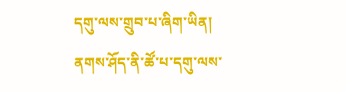དགུ་ལས་གྲུབ་པ་ཞིག་ཡིན།
ནགས་ཤོད་ནི་ཚོ་པ་དགུ་ལས་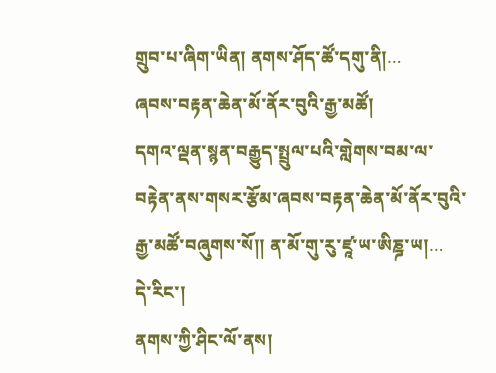གྲུབ་པ་ཞིག་ཡིན། ནགས་ཤོད་ཚོ་དགུ་ནི།…
ཞབས་བརྟན་ཆེན་མོ་ནོར་བུའི་རྒྱ་མཚོ།
དགའ་ལྡན་སྙན་བརྒྱུད་སྤྲུལ་པའི་གླེགས་བམ་ལ་བརྟེན་ནས་གསར་རྩོམ་ཞབས་བརྟན་ཆེན་མོ་ནོར་བུའི་རྒྱ་མཚོ་བཞུགས་སོ།། ན་མོ་གུ་རུ་ཛཱ་ཡ་ཨིཎྜ་ཡ།…
དེ་རིང་།
ནགས་ཀྱི་ཤིང་ལོ་ནས།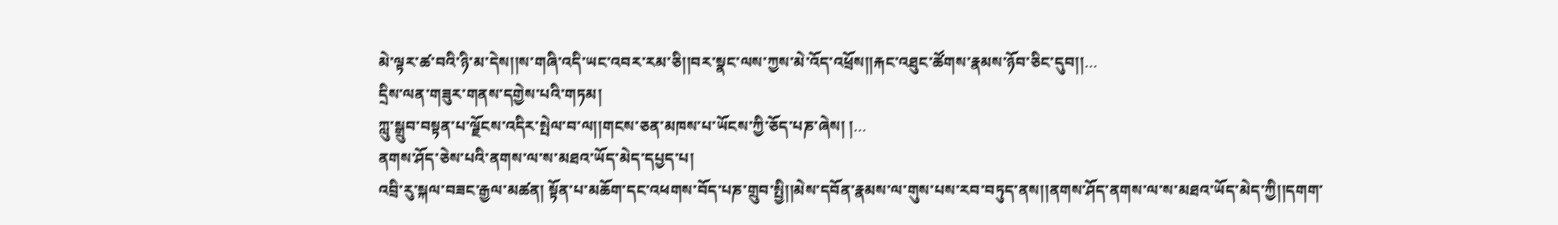མེ་ལྟར་ཚ་བའི་ཉི་མ་དེས།།ས་གཞི་འདི་ཡང་འབར་རམ་ཅི།།བར་སྣང་ལས་ཀྱས་མེ་འོད་འཕྲོས།།རྐང་འཐུང་ཚོགས་རྣམས་ཉོབ་ཅིང་དུབ།།…
དྲིས་ལན་གཟུར་གནས་དགྱེས་པའི་གཏམ།
ཀླུ་སྒྲུབ་བསྟན་པ་ལྗོངས་འདིར་སྤེལ་བ་ལ།།གངས་ཅན་མཁས་པ་ཡོངས་ཀྱི་ཅོད་པཎ་ཞེས། །…
ནགས་ཤོད་ཅེས་པའི་ནགས་ལ་ས་མཐའ་ཡོད་མེད་དཔྱད་པ།
འབྲི་རུ་སྐལ་བཟང་རྒྱལ་མཚན། སྟོན་པ་མཆོག་དང་འཕགས་བོད་པཎ་གྲུབ་སྤྱི།།མེས་དབོན་རྣམས་ལ་གུས་པས་རབ་བཏུད་ནས།།ནགས་ཤོད་ནགས་ལ་ས་མཐའ་ཡོད་མེད་ཀྱི།།དགག་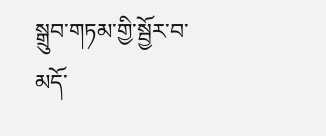སྒྲུབ་གཏམ་གྱི་སྦྱོར་བ་མདོ་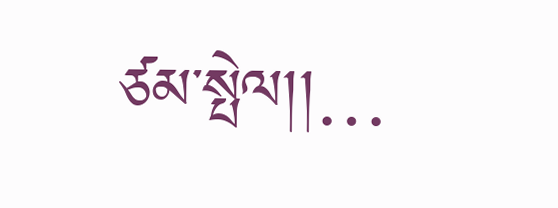ཙམ་སྤེལ།།…